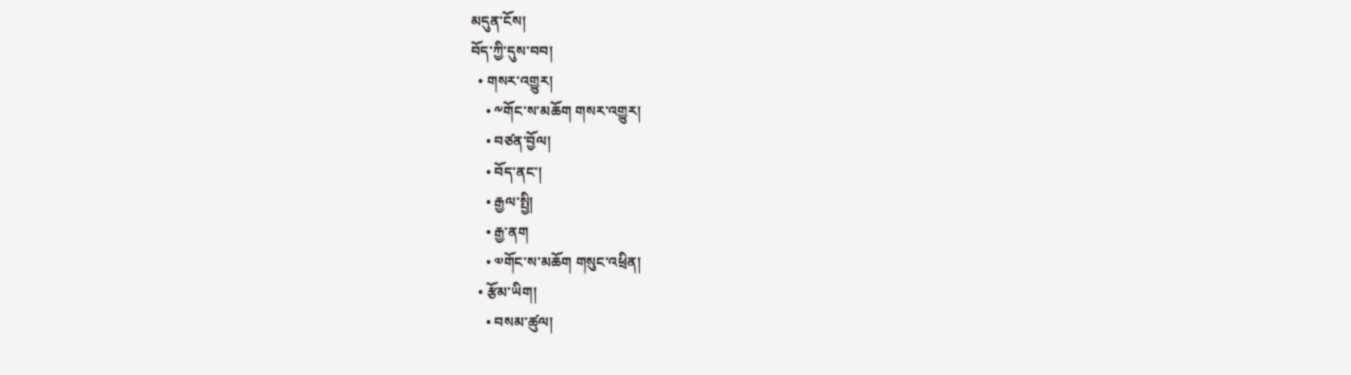མདུན་ངོས།
བོད་ཀྱི་དུས་བབ།
  • གསར་འགྱུར།
    • ༸གོང་ས་མཆོག གསར་འགྱུར།
    • བཙན་བྱོལ།
    • བོད་ནང་།
    • རྒྱལ་སྤྱི།
    • རྒྱ་ནག
    • ༧གོང་ས་མཆོག གསུང་འཕྲིན།
  • རྩོམ་ཡིག།
    • བསམ་ཚུལ།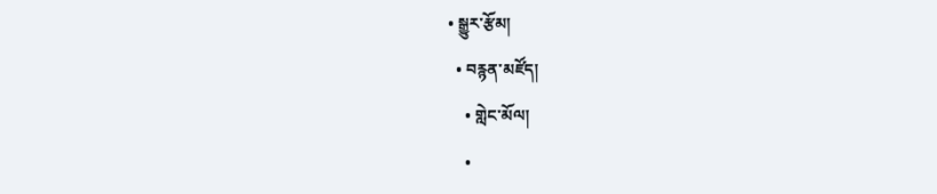• སྒྱུར་རྩོམ།
  • བརྙན་མཛོད།
    • གླེང་མོལ།
    •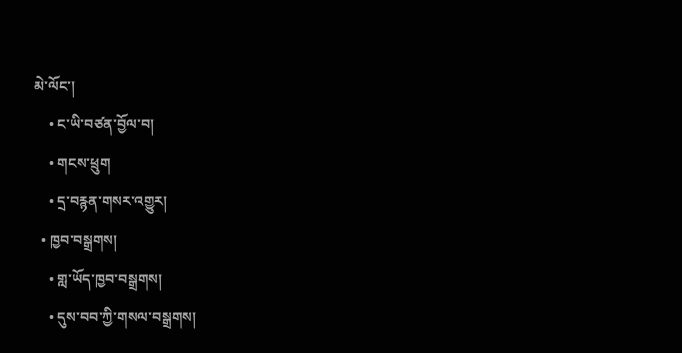མེ་ལོང་།
    • ང་ཡི་བཙན་བྱོལ་བ།
    • གངས་ཕྲུག
    • དྲ་བརྙན་གསར་འགྱུར།
  • ཁྱབ་བསྒྲགས།
    • གླ་ཡོད་ཁྱབ་བསྒྲགས།
    • དུས་བབ་ཀྱི་གསལ་བསྒྲགས།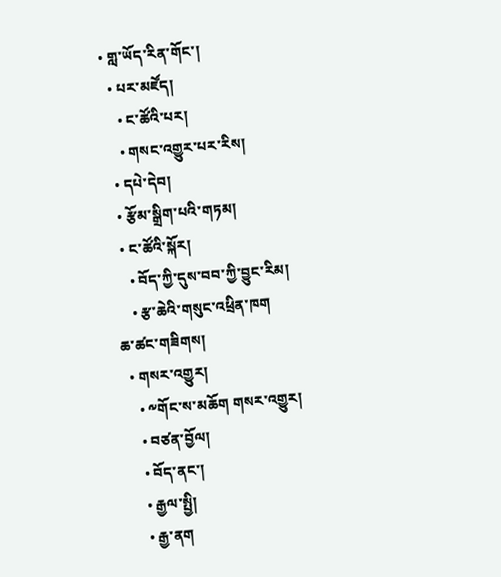• གླ་ཡོད་རིན་གོང་།
  • པར་མཛོད།
    • ང་ཚོའི་པར།
    • གསང་འགྱུར་པར་རིས།
  • དཔེ་དེབ།
  • རྩོམ་སྒྲིག་པའི་གཏམ།
  • ང་ཚོའི་སྐོར།
    • བོད་ཀྱི་དུས་བབ་ཀྱི་བྱུང་རིམ།
    • རྩ་ཆེའི་གསུང་འཕྲིན་ཁག
ཆ་ཚང་གཟིགས།
  • གསར་འགྱུར།
    • ༸གོང་ས་མཆོག གསར་འགྱུར།
    • བཙན་བྱོལ།
    • བོད་ནང་།
    • རྒྱལ་སྤྱི།
    • རྒྱ་ནག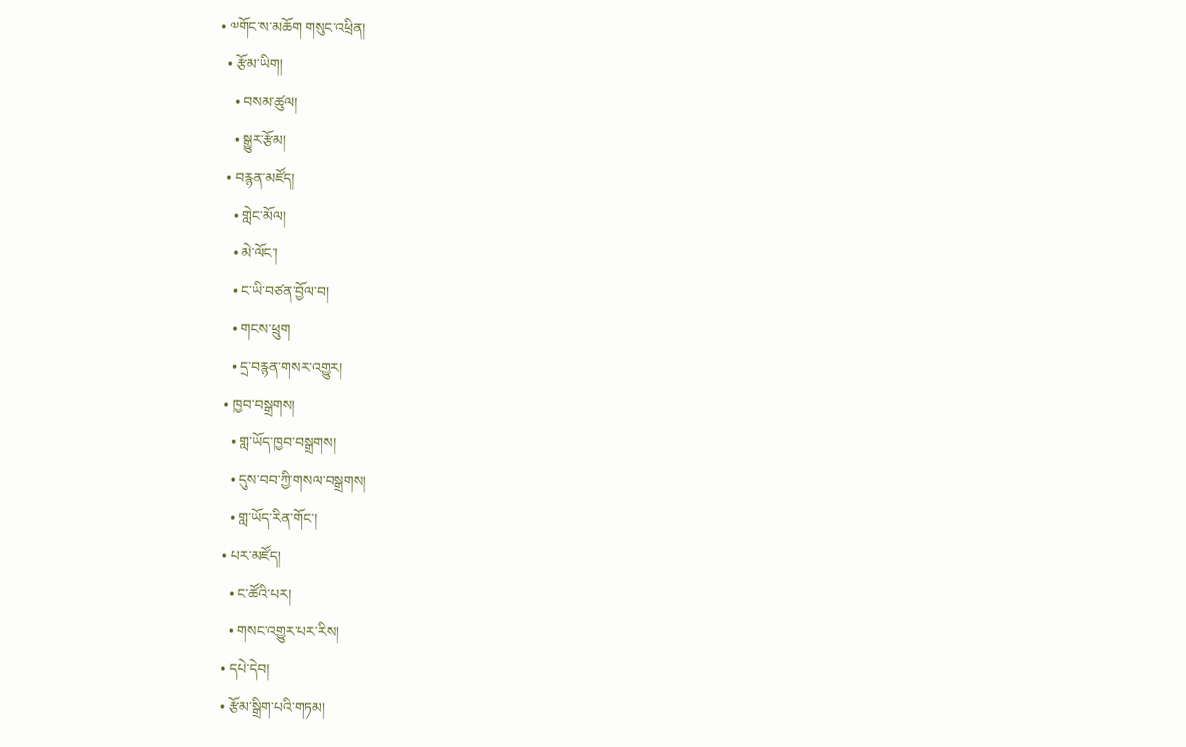• ༧གོང་ས་མཆོག གསུང་འཕྲིན།
  • རྩོམ་ཡིག།
    • བསམ་ཚུལ།
    • སྒྱུར་རྩོམ།
  • བརྙན་མཛོད།
    • གླེང་མོལ།
    • མེ་ལོང་།
    • ང་ཡི་བཙན་བྱོལ་བ།
    • གངས་ཕྲུག
    • དྲ་བརྙན་གསར་འགྱུར།
  • ཁྱབ་བསྒྲགས།
    • གླ་ཡོད་ཁྱབ་བསྒྲགས།
    • དུས་བབ་ཀྱི་གསལ་བསྒྲགས།
    • གླ་ཡོད་རིན་གོང་།
  • པར་མཛོད།
    • ང་ཚོའི་པར།
    • གསང་འགྱུར་པར་རིས།
  • དཔེ་དེབ།
  • རྩོམ་སྒྲིག་པའི་གཏམ།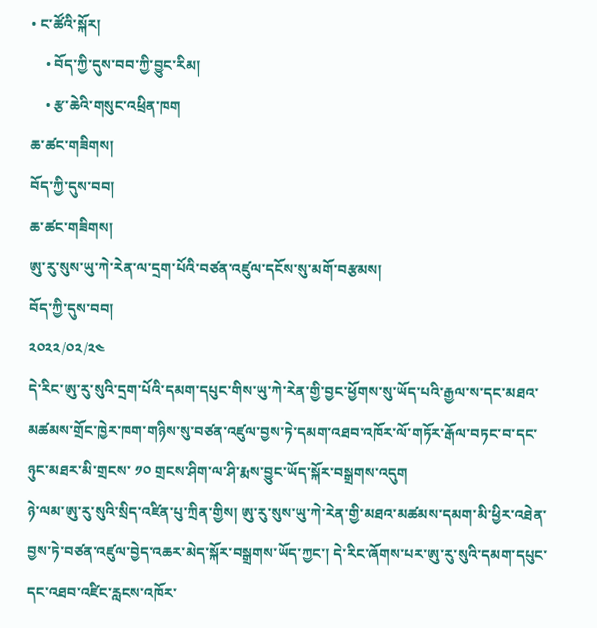• ང་ཚོའི་སྐོར།
    • བོད་ཀྱི་དུས་བབ་ཀྱི་བྱུང་རིམ།
    • རྩ་ཆེའི་གསུང་འཕྲིན་ཁག
ཆ་ཚང་གཟིགས།
བོད་ཀྱི་དུས་བབ།
ཆ་ཚང་གཟིགས།
ཨུ་རུ་སུས་ཡུ་ཀེ་རེན་ལ་དྲག་པོའི་བཙན་འཛུལ་དངོས་སུ་མགོ་བརྩམས།
བོད་ཀྱི་དུས་བབ།
༢༠༢༢/༠༢/༢༤
དེ་རིང་ཨུ་རུ་སུའི་དྲག་པོའི་དམག་དཔུང་གིས་ཡུ་ཀེ་རེན་གྱི་བྱང་ཕྱོགས་སུ་ཡོད་པའི་རྒྱལ་ས་དང་མཐའ་མཚམས་གྲོང་ཁྱེར་ཁག་གཉིས་སུ་བཙན་འཛུལ་བྱས་ཏེ་དམག་འཐབ་འཁོར་ལོ་གཏོར་རྒོལ་བཏང་བ་དང་ཉུང་མཐར་མི་གྲངས་ ༡༠ གྲངས་ཤིག་ལ་ཤི་རྨས་བྱུང་ཡོད་སྐོར་བསྒྲགས་འདུག
ཉེ་ལམ་ཨུ་རུ་སུའི་སྲིད་འཛིན་པུ་ཀྲིན་གྱིས། ཨུ་རུ་སུས་ཡུ་ཀེ་རེན་གྱི་མཐའ་མཚམས་དམག་མི་ཕྱིར་འཐེན་བྱས་ཏེ་བཙན་འཛུལ་བྱེད་འཆར་མེད་སྐོར་བསྒྲགས་ཡོད་ཀྱང་། དེ་རིང་ཞོགས་པར་ཨུ་རུ་སུའི་དམག་དཔུང་དང་འཐབ་འཛིང་རླངས་འཁོར་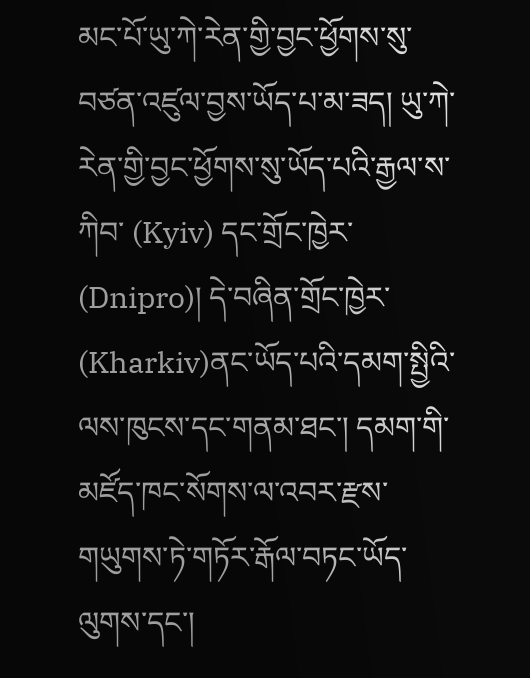མང་པོ་ཡུ་ཀེ་རེན་གྱི་བྱང་ཕྱོགས་སུ་བཙན་འཛུལ་བྱས་ཡོད་པ་མ་ཟད། ཡུ་ཀེ་རེན་གྱི་བྱང་ཕྱོགས་སུ་ཡོད་པའི་རྒྱལ་ས་ཀིབ་ (Kyiv) དང་གྲོང་ཁྱེར་ (Dnipro)། དེ་བཞིན་གྲོང་ཁྱེར་ (Kharkiv)ནང་ཡོད་པའི་དམག་སྤྱིའི་ལས་ཁུངས་དང་གནམ་ཐང་། དམག་གི་མཛོད་ཁང་སོགས་ལ་འབར་རྫས་གཡུགས་ཏེ་གཏོར་རྒོལ་བཏང་ཡོད་ལུགས་དང་།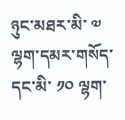ཉུང་མཐར་མི་ ༧ ལྷག་དམར་གསོད་དང་མི་ ༡༠ ལྷག་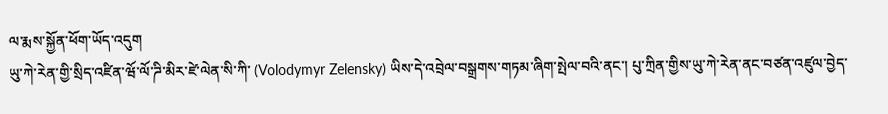ལ་རྨས་སྐྱོན་ཕོག་ཡོད་འདུག
ཡུ་ཀེ་རེན་གྱི་སྲིད་འཛིན་ཝོ་ལོ་ཌི་མིར་ཛེ་ལེན་སི་ཀི་ (Volodymyr Zelensky) ཡིས་དེ་འབྲེལ་བསྒྲགས་གཏམ་ཞིག་སྤེལ་བའི་ནང་། པུ་ཀྲིན་གྱིས་ཡུ་ཀེ་རེན་ནང་བཙན་འཛུལ་བྱེད་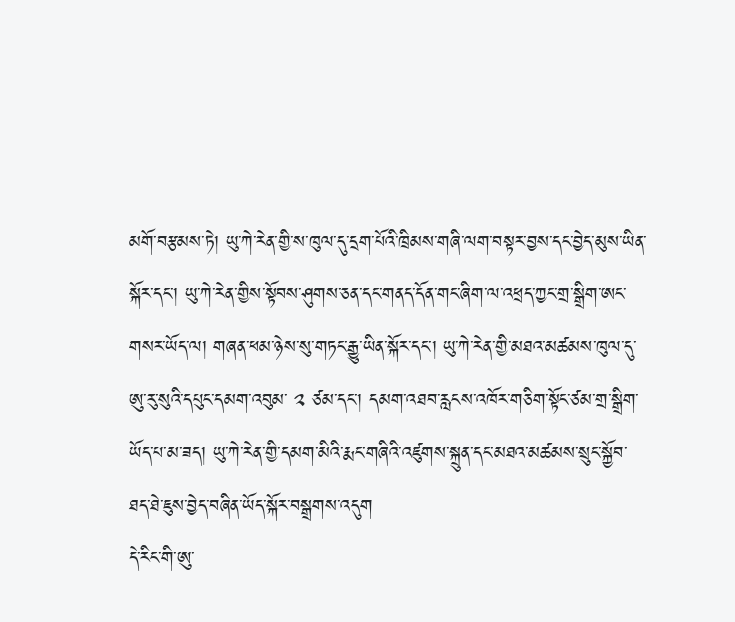མགོ་བརྩམས་ཏེ། ཡུ་ཀེ་རེན་གྱི་ས་ཁུལ་དུ་དྲག་པོའི་ཁྲིམས་གཞི་ལག་བསྟར་བྱས་དང་བྱེད་མུས་ཡིན་སྐོར་དང་། ཡུ་ཀེ་རེན་གྱིས་སྟོབས་ཤུགས་ཅན་དང་གནད་དོན་གང་ཞིག་ལ་འཕྲད་ཀྱང་གྲ་སྒྲིག་ཨང་གསར་ཡོད་ལ། གཞན་ཕམ་ཉེས་སུ་གཏང་རྒྱུ་ཡིན་སྐོར་དང་། ཡུ་ཀེ་རེན་གྱི་མཐའ་མཚམས་ཁུལ་དུ་ཨུ་རུ་སུའི་དཔུང་དམག་འབུམ་ ༢ ཙམ་དང་། དམག་འཐབ་རླངས་འཁོར་གཅིག་སྟོང་ཙམ་གྲ་སྒྲིག་ཡོད་པ་མ་ཟད། ཡུ་ཀེ་རེན་གྱི་དམག་མིའི་རྨང་གཞིའི་འཛུགས་སྐྲུན་དང་མཐའ་མཚམས་སྲུང་སྐྱོབ་ཐད་ཐེ་ཇུས་བྱེད་བཞིན་ཡོད་སྐོར་བསྒྲགས་འདུག
དེ་རིང་གི་ཨུ་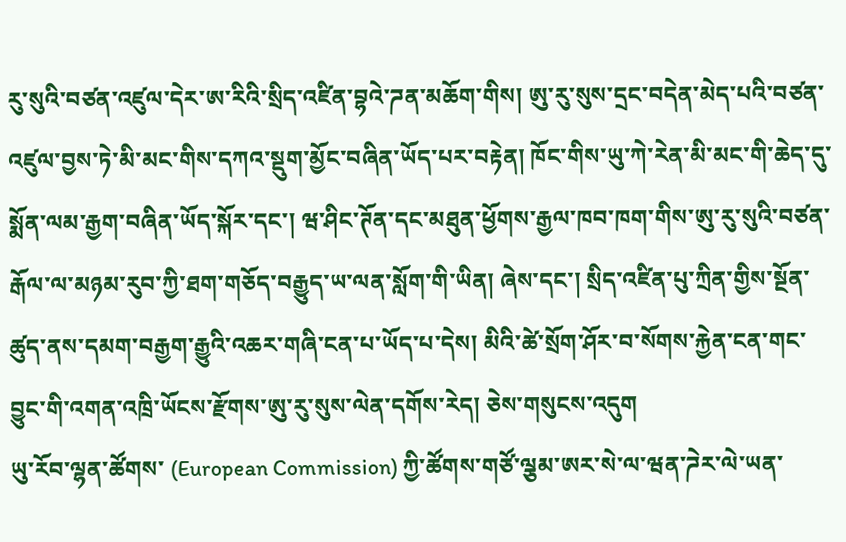རུ་སུའི་བཙན་འཛུལ་དེར་ཨ་རིའི་སྲིད་འཛིན་བྷའེ་ཌན་མཆོག་གིས། ཨུ་རུ་སུས་དྲང་བདེན་མེད་པའི་བཙན་འཛུལ་བྱས་ཏེ་མི་མང་གིས་དཀའ་སྡུག་མྱོང་བཞིན་ཡོད་པར་བརྟེན། ཁོང་གིས་ཡུ་ཀེ་རེན་མི་མང་གི་ཆེད་དུ་སྨོན་ལམ་རྒྱག་བཞིན་ཡོད་སྐོར་དང་། ཝ་ཤིང་ཊོན་དང་མཐུན་ཕྱོགས་རྒྱལ་ཁབ་ཁག་གིས་ཨུ་རུ་སུའི་བཙན་རྒོལ་ལ་མཉམ་རུབ་ཀྱི་ཐག་གཅོད་བརྒྱུད་ཡ་ལན་སློག་གི་ཡིན། ཞེས་དང་། སྲིད་འཛིན་པུ་ཀྲིན་གྱིས་སྔོན་ཚུད་ནས་དམག་བརྒྱག་རྒྱུའི་འཆར་གཞི་ངན་པ་ཡོད་པ་དེས། མིའི་ཚེ་སྲོག་ཤོར་བ་སོགས་རྐྱེན་ངན་གང་བྱུང་གི་འགན་འཁྲི་ཡོངས་རྫོགས་ཨུ་རུ་སུས་ལེན་དགོས་རེད། ཅེས་གསུངས་འདུག
ཡུ་རོབ་ལྷན་ཚོགས་ (European Commission) ཀྱི་ཚོགས་གཙོ་ལྕམ་ཨར་སེ་ལ་ཝན་ཌེར་ལེ་ཡན་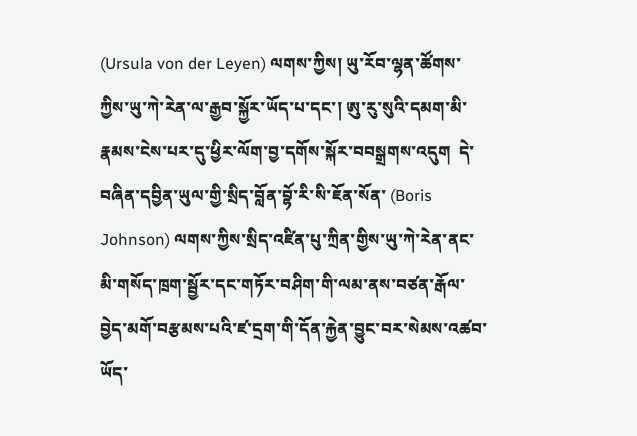(Ursula von der Leyen) ལགས་ཀྱིས། ཡུ་རོབ་ལྷན་ཚོགས་ཀྱིས་ཡུ་ཀེ་རེན་ལ་རྒྱབ་སྐྱོར་ཡོད་པ་དང་། ཨུ་རུ་སུའི་དམག་མི་རྣམས་ངེས་པར་དུ་ཕྱིར་ལོག་བྱ་དགོས་སྐོར་བབསྒྲགས་འདུག  དེ་བཞིན་དབྱིན་ཡུལ་གྱི་སྲིད་བློན་བྷོ་རི་སི་ཇོན་སོན་ (Boris Johnson) ལགས་ཀྱིས་སྲིད་འཛིན་པུ་ཀྲིན་གྱིས་ཡུ་ཀེ་རེན་ནང་མི་གསོད་ཁྲག་སྦྱོར་དང་གཏོར་བཤིག་གི་ལམ་ནས་བཙན་རྒོལ་བྱེད་མགོ་བརྩམས་པའི་ཛ་དྲག་གི་དོན་རྐྱེན་བྱུང་བར་སེམས་འཚབ་ཡོད་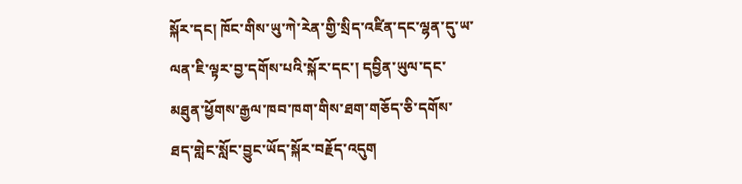སྐོར་དང། ཁོང་གིས་ཡུ་ཀེ་རེན་གྱི་སྲིད་འཛིན་དང་ལྷན་དུ་ཡ་ལན་ཇི་ལྟར་བྱ་དགོས་པའི་སྐོར་དང་། དབྱིན་ཡུལ་དང་མཐུན་ཕྱོགས་རྒྱལ་ཁབ་ཁག་གིས་ཐག་གཅོད་ཅི་དགོས་ཐད་གླེང་སློང་བྱུང་ཡོད་སྐོར་བརྗོད་འདུག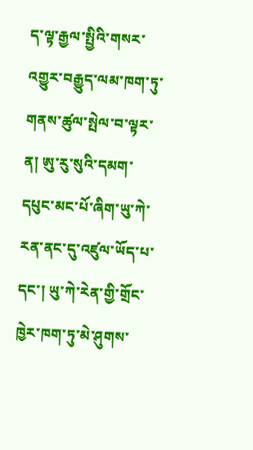ད་ལྟ་རྒྱལ་སྤྱིའི་གསར་འགྱུར་བརྒྱུད་ལམ་ཁག་ཏུ་གནས་ཚུལ་སྤེལ་བ་ལྟར་ན། ཨུ་རུ་སུའི་དམག་དཔུང་མང་པོ་ཞིག་ཡུ་ཀེ་རན་ནང་དུ་འཛུལ་ཡོད་པ་དང་། ཡུ་ཀེ་རེན་གྱི་གྲོང་ཁྱེར་ཁག་ཏུ་མེ་ཤུགས་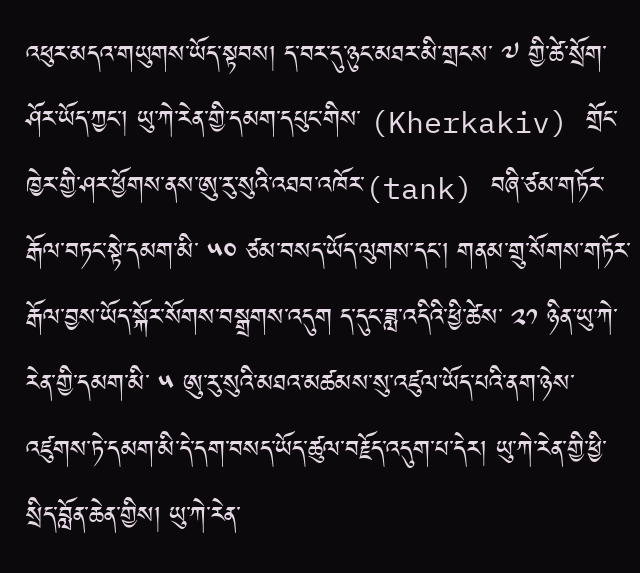འཕུར་མདའ་གཡུགས་ཡོད་སྟབས། ད་བར་དུ་ཉུང་མཐར་མི་གྲངས་ ༧ གྱི་ཚེ་སྲོག་ཤོར་ཡོད་ཀྱང་། ཡུ་ཀེ་རེན་གྱི་དམག་དཔུང་གིས་ (Kherkakiv) གྲོང་ཁྱེར་གྱི་ཤར་ཕྱོགས་ནས་ཨུ་རུ་སུའི་འཐབ་འཁོར་(tank) བཞི་ཙམ་གཏོར་རྒོལ་བཏང་སྟེ་དམག་མི་ ༥༠ ཙམ་བསད་ཡོད་ལུགས་དང་། གནམ་གྲུ་སོགས་གཏོར་རྒོལ་བྱས་ཡོད་སྐོར་སོགས་བསྒྲགས་འདུག ད་དུང་ཟླ་འདིའི་ཕྱི་ཚེས་ ༢༡ ཉིན་ཡུ་ཀེ་རེན་གྱི་དམག་མི་ ༥ ཨུ་རུ་སུའི་མཐའ་མཚམས་སུ་འཛུལ་ཡོད་པའི་ནག་ཉེས་འཛུགས་ཏེ་དམག་མི་དེ་དག་བསད་ཡོད་ཚུལ་བརྗོད་འདུག་པ་དེར། ཡུ་ཀེ་རེན་གྱི་ཕྱི་སྲིད་བློན་ཆེན་གྱིས། ཡུ་ཀེ་རེན་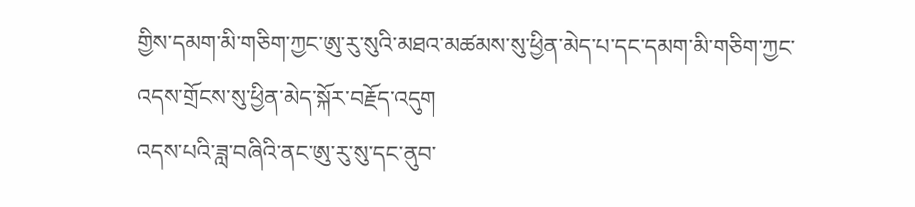གྱིས་དམག་མི་གཅིག་ཀྱང་ཨུ་རུ་སུའི་མཐའ་མཚམས་སུ་ཕྱིན་མེད་པ་དང་དམག་མི་གཅིག་ཀྱང་འདས་གྲོངས་སུ་ཕྱིན་མེད་སྐོར་བརྗོད་འདུག
འདས་པའི་ཟླ་བཞིའི་ནང་ཨུ་རུ་སུ་དང་ནུབ་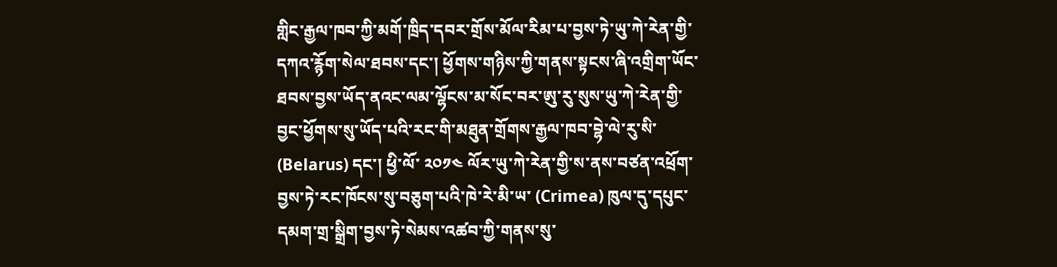གླིང་རྒྱལ་ཁབ་ཀྱི་མགོ་ཁྲིད་དབར་གྲོས་མོལ་རིམ་པ་བྱས་ཏེ་ཡུ་ཀེ་རེན་གྱི་དཀའ་རྙོག་སེལ་ཐབས་དང་། ཕྱོགས་གཉིས་ཀྱི་གནས་སྟངས་ཞི་འགྲིག་ཡོང་ཐབས་བྱས་ཡོད་ནའང་ལམ་ལྷོངས་མ་སོང་བར་ཨུ་རུ་སུས་ཡུ་ཀེ་རེན་གྱི་བྱང་ཕྱོགས་སུ་ཡོད་པའི་རང་གི་མཐུན་གྲོགས་རྒྱལ་ཁབ་བྷེ་ལེ་རུ་སི་ (Belarus) དང་། ཕྱི་ལོ་ ༢༠༡༤ ལོར་ཡུ་ཀེ་རེན་གྱི་ས་ནས་བཙན་འཕྲོག་བྱས་ཏེ་རང་ཁོངས་སུ་བཅུག་པའི་ཁེ་རེ་མི་ཡ་ (Crimea) ཁུལ་དུ་དཔུང་དམག་གྲ་སྒྲིག་བྱས་ཏེ་སེམས་འཚབ་ཀྱི་གནས་སུ་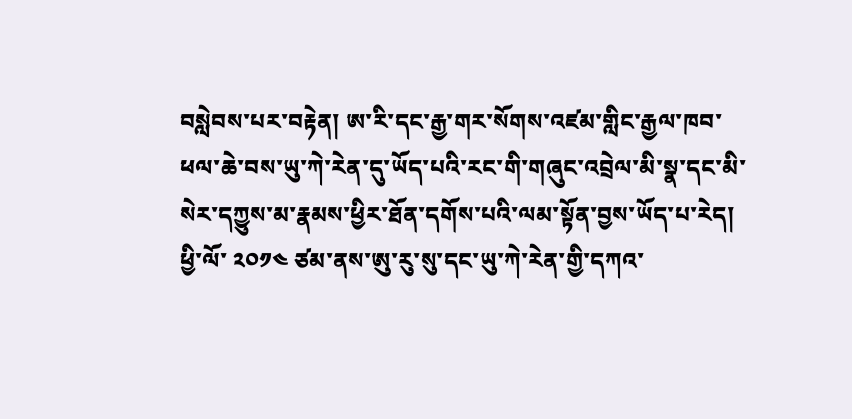བསླེབས་པར་བརྟེན། ཨ་རི་དང་རྒྱ་གར་སོགས་འཛམ་གླིང་རྒྱལ་ཁབ་ཕལ་ཆེ་བས་ཡུ་ཀེ་རེན་དུ་ཡོད་པའི་རང་གི་གཞུང་འབྲེལ་མི་སྣ་དང་མི་སེར་དཀྱུས་མ་རྣམས་ཕྱིར་ཐོན་དགོས་པའི་ལམ་སྟོན་བྱས་ཡོད་པ་རེད།
ཕྱི་ལོ་ ༢༠༡༤ ཙམ་ནས་ཨུ་རུ་སུ་དང་ཡུ་ཀེ་རེན་གྱི་དཀའ་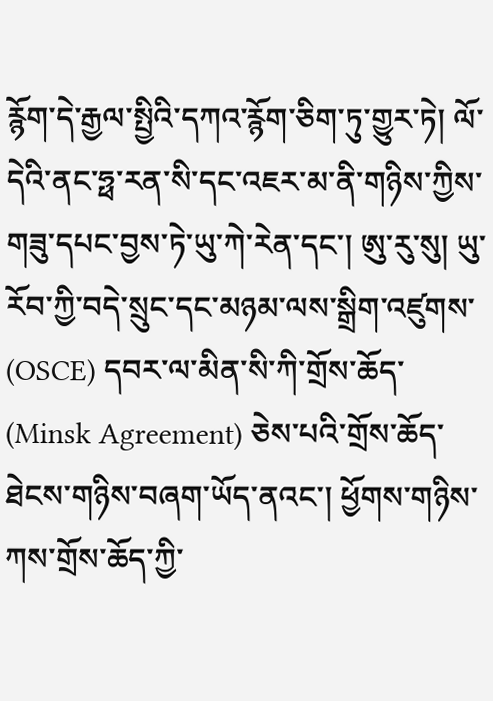རྙོག་དེ་རྒྱལ་སྤྱིའི་དཀའ་རྙོག་ཅིག་ཏུ་གྱུར་ཏེ། ལོ་དེའི་ནང་ཧྥ་རན་སི་དང་འཇར་མ་ནི་གཉིས་ཀྱིས་གཟུ་དཔང་བྱས་ཏེ་ཡུ་ཀེ་རེན་དང་། ཨུ་རུ་སུ། ཡུ་རོབ་ཀྱི་བདེ་སྲུང་དང་མཉམ་ལས་སྒྲིག་འཛུགས་ (OSCE) དབར་ལ་མིན་སི་ཀི་གྲོས་ཆོད་ (Minsk Agreement) ཅེས་པའི་གྲོས་ཆོད་ཐེངས་གཉིས་བཞག་ཡོད་ནའང་། ཕྱོགས་གཉིས་ཀས་གྲོས་ཆོད་ཀྱི་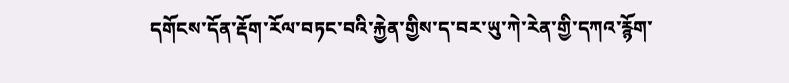དགོངས་དོན་རྡོག་རོལ་བཏང་བའི་རྐྱེན་གྱིས་ད་བར་ཡུ་ཀེ་རེན་གྱི་དཀའ་རྙོག་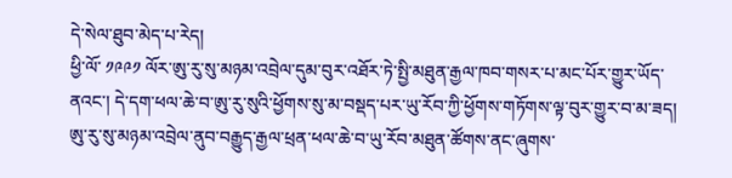དེ་སེལ་ཐུབ་མེད་པ་རེད།
ཕྱི་ལོ་ ༡༩༩༡ ལོར་ཨུ་རུ་སུ་མཉམ་འབྲེལ་དུམ་བུར་འཐོར་ཏེ་སྤྱི་མཐུན་རྒྱལ་ཁབ་གསར་པ་མང་པོར་གྱུར་ཡོད་ནའང་། དེ་དག་ཕལ་ཆེ་བ་ཨུ་རུ་སུའི་ཕྱོགས་སུ་མ་བསྡད་པར་ཡུ་རོབ་ཀྱི་ཕྱོགས་གཏོགས་ལྟ་བུར་གྱུར་བ་མ་ཟད། ཨུ་རུ་སུ་མཉམ་འབྲེལ་ནུབ་བརྒྱུད་རྒྱལ་ཕྲན་ཕལ་ཆེ་བ་ཡུ་རོབ་མཐུན་ཚོགས་ནང་ཞུགས་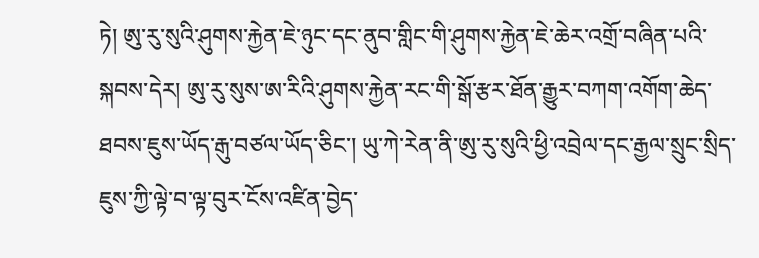ཏེ། ཨུ་རུ་སུའི་ཤུགས་རྐྱེན་ཇེ་ཉུང་དང་ནུབ་གླིང་གི་ཤུགས་རྐྱེན་ཇེ་ཆེར་འགྲོ་བཞིན་པའི་སྐབས་དེར། ཨུ་རུ་སུས་ཨ་རིའི་ཤུགས་རྐྱེན་རང་གི་སྒོ་རྩར་ཐོན་རྒྱུར་བཀག་འགོག་ཆེད་ཐབས་ཇུས་ཡོད་རྒུ་བཙལ་ཡོད་ཅིང་། ཡུ་ཀེ་རེན་ནི་ཨུ་རུ་སུའི་ཕྱི་འབྲེལ་དང་རྒྱལ་སྲུང་སྲིད་ཇུས་ཀྱི་ལྟེ་བ་ལྟ་བུར་ངོས་འཛིན་བྱེད་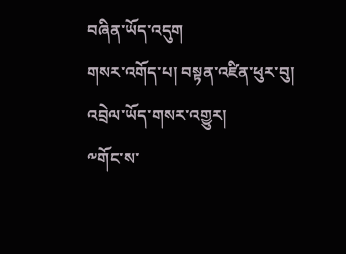བཞིན་ཡོད་འདུག
གསར་འགོད་པ། བསྟན་འཛིན་ཕུར་བུ།
འབྲེལ་ཡོད་གསར་འགྱུར།
༸གོང་ས་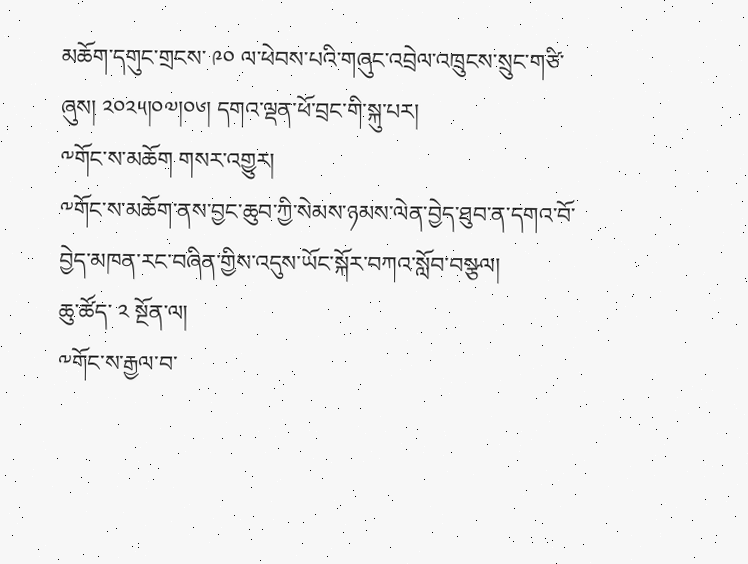མཆོག་དགུང་གྲངས་ ༩༠ ལ་ཕེབས་པའི་གཞུང་འབྲེལ་འཁྲུངས་སྲུང་གཙི་ཞུས། ༢༠༢༥།༠༧།༠༦། དགའ་ལྡན་ཕོ་བྲང་གི་སྐུ་པར།
༸གོང་ས་མཆོག གསར་འགྱུར།
༸གོང་ས་མཆོག་ནས་བྱང་ཆུབ་ཀྱི་སེམས་ཉམས་ལེན་བྱེད་ཐུབ་ན་དགའ་བོ་བྱེད་མཁན་རང་བཞིན་གྱིས་འདུས་ཡོང་སྐོར་བཀའ་སློབ་བསྩལ།
ཆུ་ཚོད་ ༢ སྔོན་ལ།
༸གོང་ས་རྒྱལ་བ་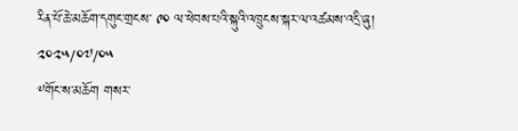རིན་པོ་ཆེ་མཆོག་དགུང་གྲངས་ ༩༠ ལ་ཕེབས་པའི་སྐུའི་འཁྲུངས་སྐར་ལ་འཚམས་འདྲི་ཞུ།
༢༠༢༥/༠༧/༠༥
༸གོང་ས་མཆོག གསར་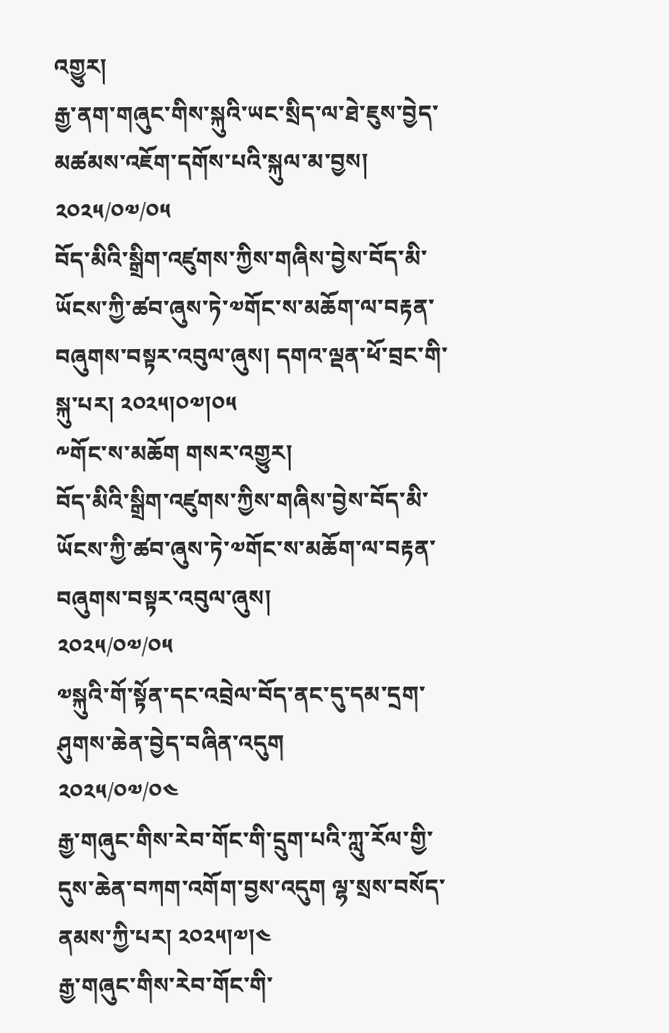འགྱུར།
རྒྱ་ནག་གཞུང་གིས་སྐུའི་ཡང་སྲིད་ལ་ཐེ་ཇུས་བྱེད་མཚམས་འཇོག་དགོས་པའི་སྐུལ་མ་བྱས།
༢༠༢༥/༠༧/༠༥
བོད་མིའི་སྒྲིག་འཛུགས་ཀྱིས་གཞིས་བྱེས་བོད་མི་ཡོངས་ཀྱི་ཚབ་ཞུས་ཏེ་༧གོང་ས་མཆོག་ལ་བརྟན་བཞུགས་བསྟར་འབུལ་ཞུས། དགའ་ལྡན་ཕོ་བྲང་གི་སྐུ་པར། ༢༠༢༥།༠༧།༠༥
༸གོང་ས་མཆོག གསར་འགྱུར།
བོད་མིའི་སྒྲིག་འཛུགས་ཀྱིས་གཞིས་བྱེས་བོད་མི་ཡོངས་ཀྱི་ཚབ་ཞུས་ཏེ་༧གོང་ས་མཆོག་ལ་བརྟན་བཞུགས་བསྟར་འབུལ་ཞུས།
༢༠༢༥/༠༧/༠༥
༧སྐུའི་གོ་སྟོན་དང་འབྲེལ་བོད་ནང་དུ་དམ་དྲག་ཤུགས་ཆེན་བྱེད་བཞིན་འདུག
༢༠༢༥/༠༧/༠༤
རྒྱ་གཞུང་གིས་རེབ་གོང་གི་དྲུག་པའི་ཀླུ་རོལ་གྱི་དུས་ཆེན་བཀག་འགོག་བྱས་འདུག ལྷ་སྲས་བསོད་ནམས་ཀྱི་པར། ༢༠༢༥།༧།༤
རྒྱ་གཞུང་གིས་རེབ་གོང་གི་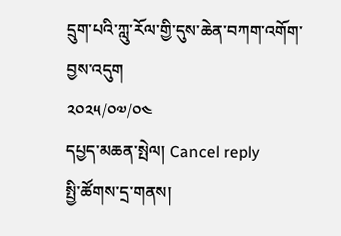དྲུག་པའི་ཀླུ་རོལ་གྱི་དུས་ཆེན་བཀག་འགོག་བྱས་འདུག
༢༠༢༥/༠༧/༠༤
དཔྱད་མཆན་སྤེལ། Cancel reply
སྤྱི་ཚོགས་དྲ་གནས།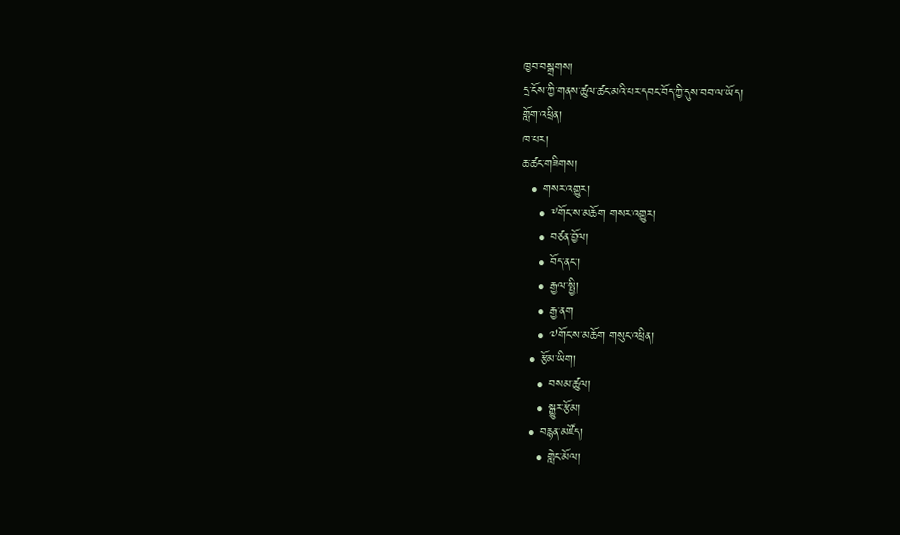ཁྱབ་བསྒྲགས།
དྲ་ངོས་ཀྱི་གནས་ཚུལ་ཚང་མའི་པར་དབང་བོད་ཀྱི་དུས་བབ་ལ་ཡོད།
གློག་འཕྲིན།
ཁ་པར།
ཆ་ཚང་གཟིགས།
  • གསར་འགྱུར།
    • ༸གོང་ས་མཆོག གསར་འགྱུར།
    • བཙན་བྱོལ།
    • བོད་ནང་།
    • རྒྱལ་སྤྱི།
    • རྒྱ་ནག
    • ༧གོང་ས་མཆོག གསུང་འཕྲིན།
  • རྩོམ་ཡིག།
    • བསམ་ཚུལ།
    • སྒྱུར་རྩོམ།
  • བརྙན་མཛོད།
    • གླེང་མོལ།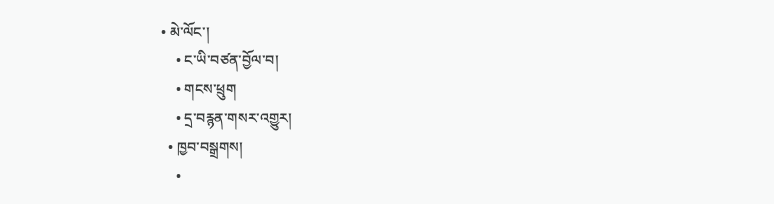• མེ་ལོང་།
    • ང་ཡི་བཙན་བྱོལ་བ།
    • གངས་ཕྲུག
    • དྲ་བརྙན་གསར་འགྱུར།
  • ཁྱབ་བསྒྲགས།
    •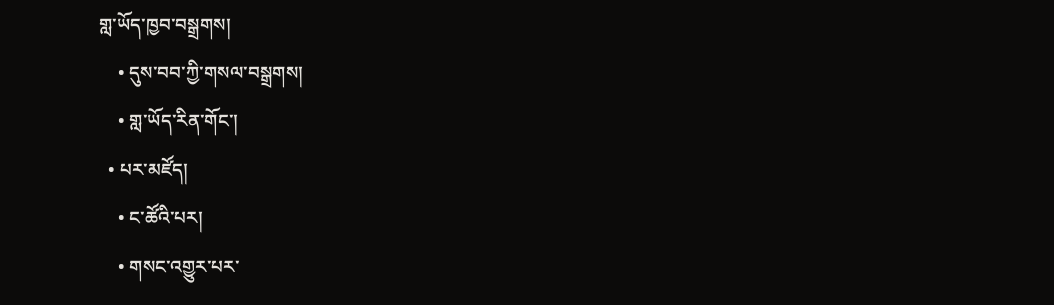གླ་ཡོད་ཁྱབ་བསྒྲགས།
    • དུས་བབ་ཀྱི་གསལ་བསྒྲགས།
    • གླ་ཡོད་རིན་གོང་།
  • པར་མཛོད།
    • ང་ཚོའི་པར།
    • གསང་འགྱུར་པར་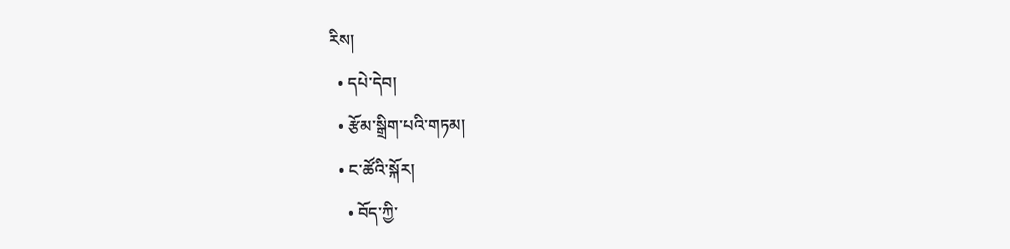རིས།
  • དཔེ་དེབ།
  • རྩོམ་སྒྲིག་པའི་གཏམ།
  • ང་ཚོའི་སྐོར།
    • བོད་ཀྱི་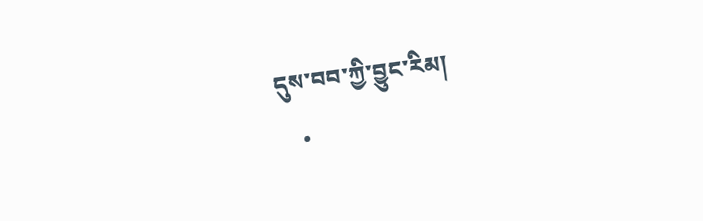དུས་བབ་ཀྱི་བྱུང་རིམ།
    •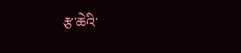རྩ་ཆེའི་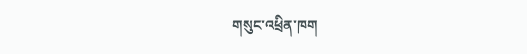གསུང་འཕྲིན་ཁག